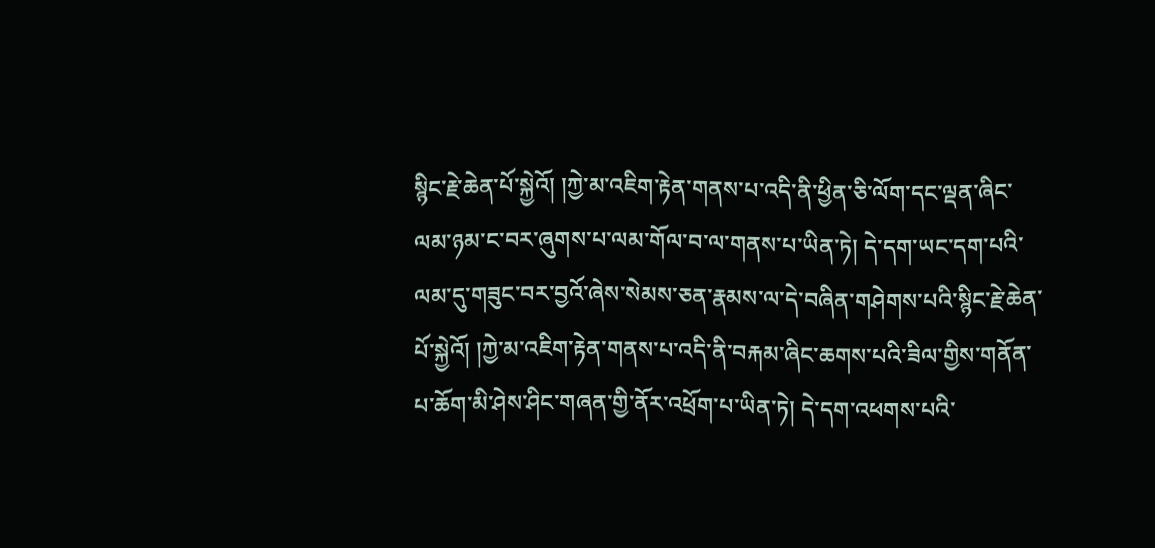སྙིང་རྗེ་ཆེན་པོ་སྐྱེའོ། །ཀྱེ་མ་འཇིག་རྟེན་གནས་པ་འདི་ནི་ཕྱིན་ཅི་ལོག་དང་ལྡན་ཞིང་ལམ་ཉམ་ང་བར་ཞུགས་པ་ལམ་གོལ་བ་ལ་གནས་པ་ཡིན་ཏེ། དེ་དག་ཡང་དག་པའི་ལམ་དུ་གཟུང་བར་བྱའོ་ཞེས་སེམས་ཅན་རྣམས་ལ་དེ་བཞིན་གཤེགས་པའི་སྙིང་རྗེ་ཆེན་པོ་སྐྱེའོ། །ཀྱེ་མ་འཇིག་རྟེན་གནས་པ་འདི་ནི་བརྐམ་ཞིང་ཆགས་པའི་ཟིལ་གྱིས་གནོན་པ་ཆོག་མི་ཤེས་ཤིང་གཞན་གྱི་ནོར་འཕྲོག་པ་ཡིན་ཏེ། དེ་དག་འཕགས་པའི་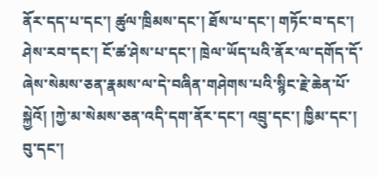ནོར་དད་པ་དང་། ཚུལ་ཁྲིམས་དང་། ཐོས་པ་དང་། གཏོང་བ་དང་། ཤེས་རབ་དང་། ངོ་ཚ་ཤེས་པ་དང་། ཁྲེལ་ཡོད་པའི་ནོར་ལ་དགོད་དོ་ཞེས་སེམས་ཅན་རྣམས་ལ་དེ་བཞིན་གཤེགས་པའི་སྙིང་རྗེ་ཆེན་པོ་སྐྱེའོ། །ཀྱེ་མ་སེམས་ཅན་འདི་དག་ནོར་དང་། འབྲུ་དང་། ཁྱིམ་དང་། བུ་དང་།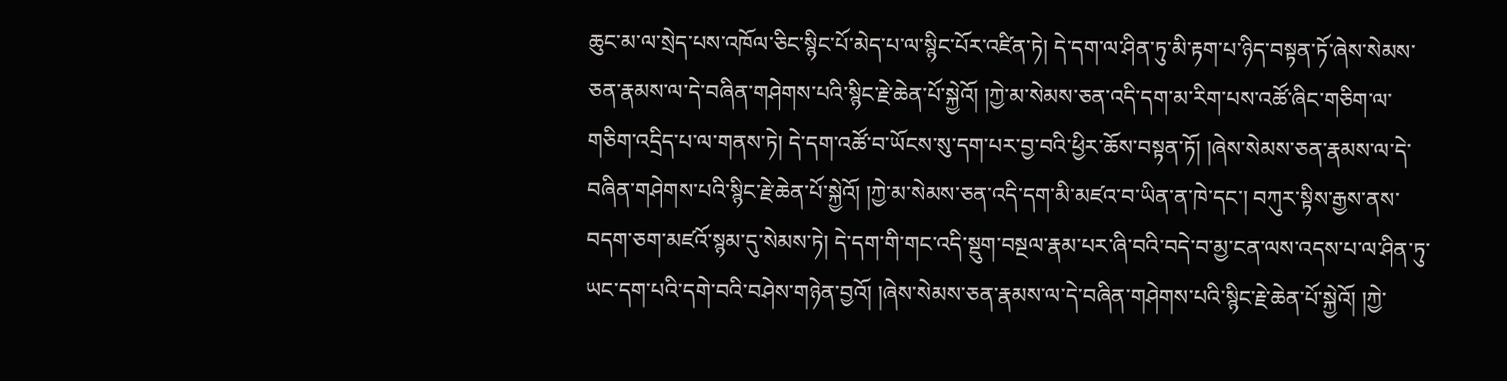ཆུང་མ་ལ་སྲེད་པས་འཁོལ་ཅིང་སྙིང་པོ་མེད་པ་ལ་སྙིང་པོར་འཛིན་ཏེ། དེ་དག་ལ་ཤིན་ཏུ་མི་རྟག་པ་ཉིད་བསྟན་ཏོ་ཞེས་སེམས་ཅན་རྣམས་ལ་དེ་བཞིན་གཤེགས་པའི་སྙིང་རྗེ་ཆེན་པོ་སྐྱེའོ། །ཀྱེ་མ་སེམས་ཅན་འདི་དག་མ་རིག་པས་འཚོ་ཞིང་གཅིག་ལ་གཅིག་འདྲིད་པ་ལ་གནས་ཏེ། དེ་དག་འཚོ་བ་ཡོངས་སུ་དག་པར་བྱ་བའི་ཕྱིར་ཆོས་བསྟན་ཏོ། །ཞེས་སེམས་ཅན་རྣམས་ལ་དེ་བཞིན་གཤེགས་པའི་སྙིང་རྗེ་ཆེན་པོ་སྐྱེའོ། །ཀྱེ་མ་སེམས་ཅན་འདི་དག་མི་མཛའ་བ་ཡིན་ན་ཁེ་དང་། བཀུར་སྟིས་རྒྱས་ནས་བདག་ཅག་མཛའོ་སྙམ་དུ་སེམས་ཏེ། དེ་དག་གི་གང་འདི་སྡུག་བསྔལ་རྣམ་པར་ཞི་བའི་བདེ་བ་མྱ་ངན་ལས་འདས་པ་ལ་ཤིན་ཏུ་ཡང་དག་པའི་དགེ་བའི་བཤེས་གཉེན་བྱའོ། །ཞེས་སེམས་ཅན་རྣམས་ལ་དེ་བཞིན་གཤེགས་པའི་སྙིང་རྗེ་ཆེན་པོ་སྐྱེའོ། །ཀྱེ་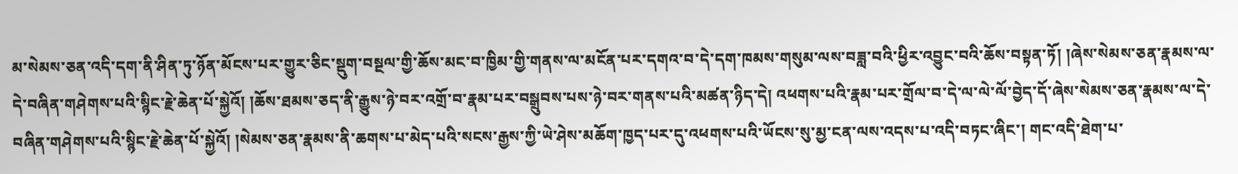མ་སེམས་ཅན་འདི་དག་ནི་ཤིན་ཏུ་ཉོན་མོངས་པར་གྱུར་ཅིང་སྡུག་བསྔལ་གྱི་ཆོས་མང་བ་ཁྱིམ་གྱི་གནས་ལ་མངོན་པར་དགའ་བ་དེ་དག་ཁམས་གསུམ་ལས་བཟླ་བའི་ཕྱིར་འབྱུང་བའི་ཆོས་བསྟན་ཏོ། །ཞེས་སེམས་ཅན་རྣམས་ལ་དེ་བཞིན་གཤེགས་པའི་སྙིང་རྗེ་ཆེན་པོ་སྐྱེའོ། །ཆོས་ཐམས་ཅད་ནི་རྒྱུས་ཉེ་བར་འགྲོ་བ་རྣམ་པར་བསྒྲུབས་པས་ཉེ་བར་གནས་པའི་མཚན་ཉིད་དེ། འཕགས་པའི་རྣམ་པར་གྲོལ་བ་དེ་ལ་ལེ་ལོ་བྱེད་དོ་ཞེས་སེམས་ཅན་རྣམས་ལ་དེ་བཞིན་གཤེགས་པའི་སྙིང་རྗེ་ཆེན་པོ་སྐྱེའོ། །སེམས་ཅན་རྣམས་ནི་ཆགས་པ་མེད་པའི་སངས་རྒྱས་ཀྱི་ཡེ་ཤེས་མཆོག་ཁྱད་པར་དུ་འཕགས་པའི་ཡོངས་སུ་མྱ་ངན་ལས་འདས་པ་འདི་བཏང་ཞིང་། གང་འདི་ཐེག་པ་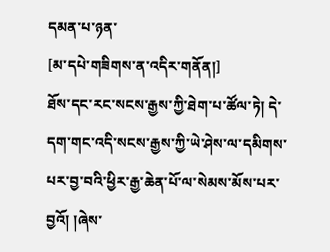དམན་པ་ཉན་
[མ་དཔེ་གཟིགས་ན་འདིར་གནོན།]
ཐོས་དང་རང་སངས་རྒྱས་ཀྱི་ཐེག་པ་ཚོལ་ཏེ། དེ་དག་གང་འདི་སངས་རྒྱས་ཀྱི་ཡེ་ཤེས་ལ་དམིགས་པར་བྱ་བའི་ཕྱིར་རྒྱ་ཆེན་པོ་ལ་སེམས་མོས་པར་བྱའོ། །ཞེས་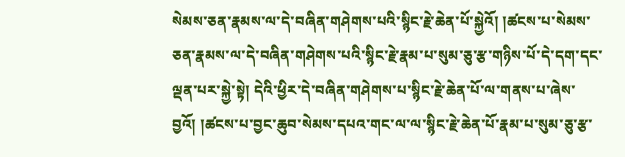སེམས་ཅན་རྣམས་ལ་དེ་བཞིན་གཤེགས་པའི་སྙིང་རྗེ་ཆེན་པོ་སྐྱེའོ། །ཚངས་པ་སེམས་ཅན་རྣམས་ལ་དེ་བཞིན་གཤེགས་པའི་སྙིང་རྗེ་རྣམ་པ་སུམ་ཅུ་རྩ་གཉིས་པོ་དེ་དག་དང་ལྡན་པར་སྐྱེ་སྟེ། དེའི་ཕྱིར་དེ་བཞིན་གཤེགས་པ་སྙིང་རྗེ་ཆེན་པོ་ལ་གནས་པ་ཞེས་བྱའོ། །ཚངས་པ་བྱང་ཆུབ་སེམས་དཔའ་གང་ལ་ལ་སྙིང་རྗེ་ཆེན་པོ་རྣམ་པ་སུམ་ཅུ་རྩ་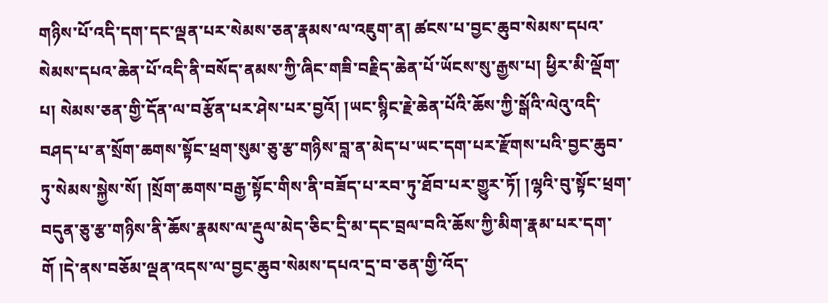གཉིས་པོ་འདི་དག་དང་ལྡན་པར་སེམས་ཅན་རྣམས་ལ་འཇུག་ན། ཚངས་པ་བྱང་ཆུབ་སེམས་དཔའ་སེམས་དཔའ་ཆེན་པོ་འདི་ནི་བསོད་ནམས་ཀྱི་ཞིང་གཟི་བརྗིད་ཆེན་པོ་ཡོངས་སུ་རྒྱས་པ། ཕྱིར་མི་ལྡོག་པ། སེམས་ཅན་གྱི་དོན་ལ་བརྩོན་པར་ཤེས་པར་བྱའོ། །ཡང་སྙིང་རྗེ་ཆེན་པོའི་ཆོས་ཀྱི་སྒོའི་ལེའུ་འདི་བཤད་པ་ན་སྲོག་ཆགས་སྟོང་ཕྲག་སུམ་ཅུ་རྩ་གཉིས་བླ་ན་མེད་པ་ཡང་དག་པར་རྫོགས་པའི་བྱང་ཆུབ་ཏུ་སེམས་སྐྱེས་སོ། །སྲོག་ཆགས་བརྒྱ་སྟོང་གིས་ནི་བཟོད་པ་རབ་ཏུ་ཐོབ་པར་གྱུར་ཏོ། །ལྷའི་བུ་སྟོང་ཕྲག་བདུན་ཅུ་རྩ་གཉིས་ནི་ཆོས་རྣམས་ལ་རྡུལ་མེད་ཅིང་དྲི་མ་དང་བྲལ་བའི་ཆོས་ཀྱི་མིག་རྣམ་པར་དག་གོ །དེ་ནས་བཅོམ་ལྡན་འདས་ལ་བྱང་ཆུབ་སེམས་དཔའ་དྲ་བ་ཅན་གྱི་འོད་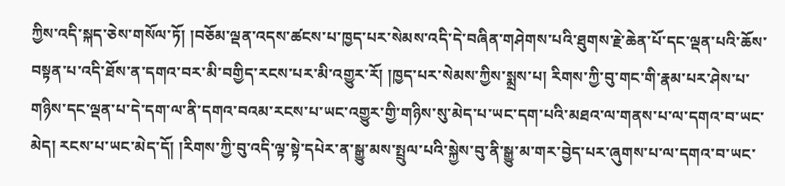ཀྱིས་འདི་སྐད་ཅེས་གསོལ་ཏོ། །བཅོམ་ལྡན་འདས་ཚངས་པ་ཁྱད་པར་སེམས་འདི་དེ་བཞིན་གཤེགས་པའི་ཐུགས་རྗེ་ཆེན་པོ་དང་ལྡན་པའི་ཆོས་བསྟན་པ་འདི་ཐོས་ན་དགའ་བར་མི་བགྱིད་རངས་པར་མི་འགྱུར་རོ། །ཁྱད་པར་སེམས་ཀྱིས་སྨྲས་པ། རིགས་ཀྱི་བུ་གང་གི་རྣམ་པར་ཤེས་པ་གཉིས་དང་ལྡན་པ་དེ་དག་ལ་ནི་དགའ་བའམ་རངས་པ་ཡང་འགྱུར་གྱི་གཉིས་སུ་མེད་པ་ཡང་དག་པའི་མཐའ་ལ་གནས་པ་ལ་དགའ་བ་ཡང་མེད། རངས་པ་ཡང་མེད་དོ། །རིགས་ཀྱི་བུ་འདི་ལྟ་སྟེ་དཔེར་ན་སྒྱུ་མས་སྤྲུལ་པའི་སྐྱེས་བུ་ནི་སྒྱུ་མ་གར་བྱེད་པར་ཞུགས་པ་ལ་དགའ་བ་ཡང་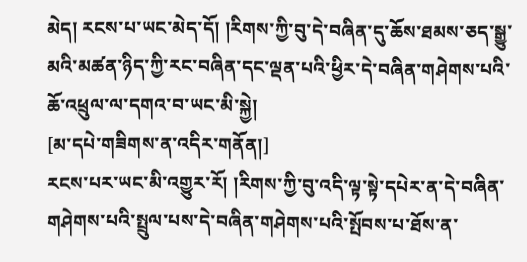མེད། རངས་པ་ཡང་མེད་དོ། །རིགས་ཀྱི་བུ་དེ་བཞིན་དུ་ཆོས་ཐམས་ཅད་སྒྱུ་མའི་མཚན་ཉིད་ཀྱི་རང་བཞིན་དང་ལྡན་པའི་ཕྱིར་དེ་བཞིན་གཤེགས་པའི་ཆོ་འཕྲུལ་ལ་དགའ་བ་ཡང་མི་སྐྱེ།
[མ་དཔེ་གཟིགས་ན་འདིར་གནོན།]
རངས་པར་ཡང་མི་འགྱུར་རོ། །རིགས་ཀྱི་བུ་འདི་ལྟ་སྟེ་དཔེར་ན་དེ་བཞིན་གཤེགས་པའི་སྤྲུལ་པས་དེ་བཞིན་གཤེགས་པའི་སྤོབས་པ་ཐོས་ན་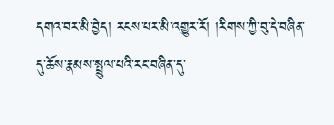དགའ་བར་མི་བྱེད། རངས་པར་མི་འགྱུར་རོ། །རིགས་ཀྱི་བུ་དེ་བཞིན་དུ་ཆོས་རྣམས་སྤྲུལ་པའི་རང་བཞིན་དུ་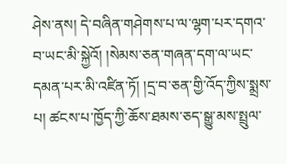ཤེས་ནས། དེ་བཞིན་གཤེགས་པ་ལ་ལྷག་པར་དགའ་བ་ཡང་མི་སྐྱེའོ། །སེམས་ཅན་གཞན་དག་ལ་ཡང་དམན་པར་མི་འཛིན་ཏོ། །དྲ་བ་ཅན་གྱི་འོད་ཀྱིས་སྨྲས་པ། ཚངས་པ་ཁྱོད་ཀྱི་ཆོས་ཐམས་ཅད་སྒྱུ་མས་སྤྲུལ་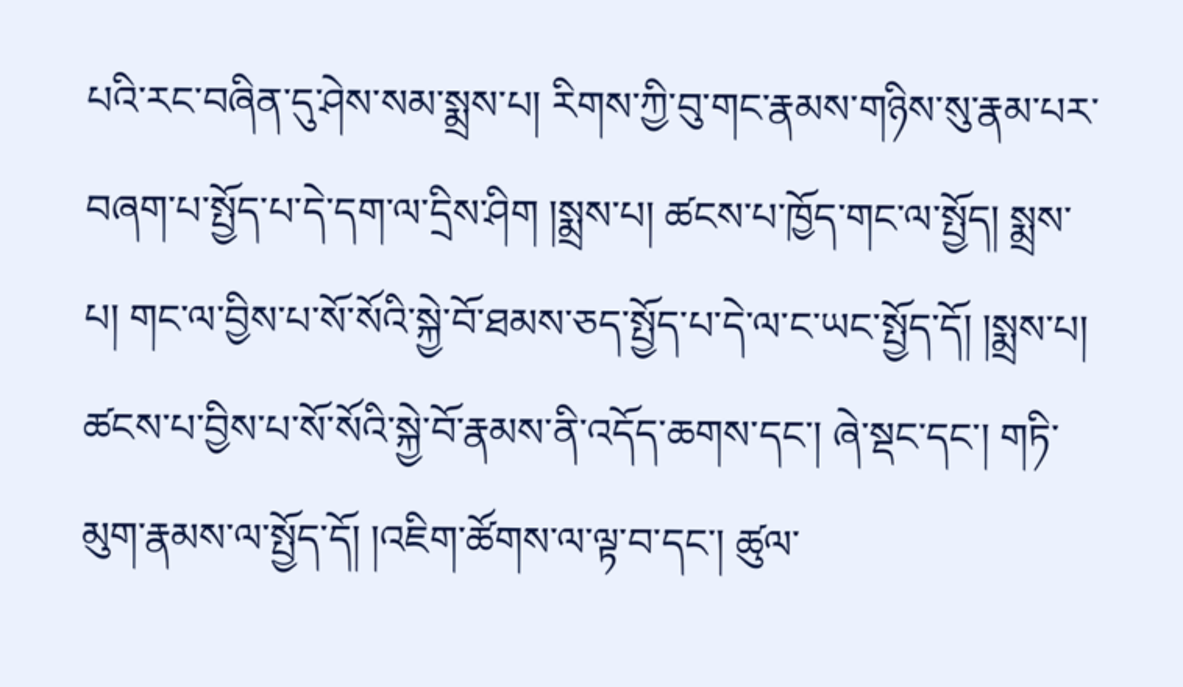པའི་རང་བཞིན་དུ་ཤེས་སམ་སྨྲས་པ། རིགས་ཀྱི་བུ་གང་རྣམས་གཉིས་སུ་རྣམ་པར་བཞག་པ་སྤྱོད་པ་དེ་དག་ལ་དྲིས་ཤིག །སྨྲས་པ། ཚངས་པ་ཁྱོད་གང་ལ་སྤྱོད། སྨྲས་པ། གང་ལ་བྱིས་པ་སོ་སོའི་སྐྱེ་བོ་ཐམས་ཅད་སྤྱོད་པ་དེ་ལ་ང་ཡང་སྤྱོད་དོ། །སྨྲས་པ། ཚངས་པ་བྱིས་པ་སོ་སོའི་སྐྱེ་བོ་རྣམས་ནི་འདོད་ཆགས་དང་། ཞེ་སྡང་དང་། གཏི་མུག་རྣམས་ལ་སྤྱོད་དོ། །འཇིག་ཚོགས་ལ་ལྟ་བ་དང་། ཚུལ་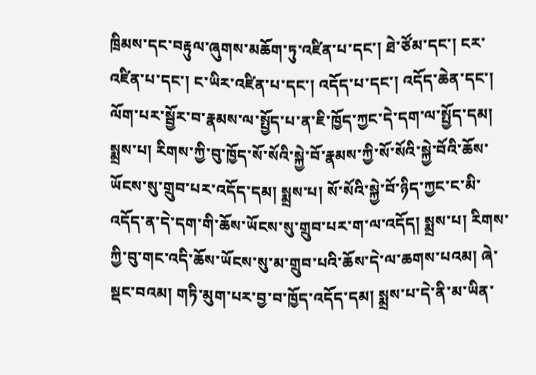ཁྲིམས་དང་བརྟུལ་ཞུགས་མཆོག་ཏུ་འཛིན་པ་དང་། ཐེ་ཙོམ་དང་། ངར་འཛིན་པ་དང་། ང་ཡིར་འཛིན་པ་དང་། འདོད་པ་དང་། འདོད་ཆེན་དང་། ལོག་པར་སྦྱོར་བ་རྣམས་ལ་སྤྱོད་པ་ན་ཇི་ཁྱོད་ཀྱང་དེ་དག་ལ་སྤྱོད་དམ། སྨྲས་པ། རིགས་ཀྱི་བུ་ཁྱོད་སོ་སོའི་སྐྱེ་བོ་རྣམས་ཀྱི་སོ་སོའི་སྐྱེ་བོའི་ཆོས་ཡོངས་སུ་གྲུབ་པར་འདོད་དམ། སྨྲས་པ། སོ་སོའི་སྐྱེ་བོ་ཉིད་ཀྱང་ང་མི་འདོད་ན་དེ་དག་གི་ཆོས་ཡོངས་སུ་གྲུབ་པར་ག་ལ་འདོད། སྨྲས་པ། རིགས་ཀྱི་བུ་གང་འདི་ཆོས་ཡོངས་སུ་མ་གྲུབ་པའི་ཆོས་དེ་ལ་ཆགས་པའམ། ཞེ་སྡང་བའམ། གཏི་མུག་པར་བྱ་བ་ཁྱོད་འདོད་དམ། སྨྲས་པ་དེ་ནི་མ་ཡིན་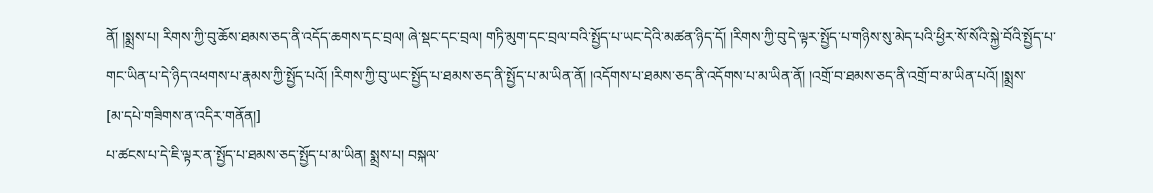ནོ། །སྨྲས་པ། རིགས་ཀྱི་བུ་ཆོས་ཐམས་ཅད་ནི་འདོད་ཆགས་དང་བྲལ། ཞེ་སྡང་དང་བྲལ། གཏི་མུག་དང་བྲལ་བའི་སྤྱོད་པ་ཡང་དེའི་མཚན་ཉིད་དོ། །རིགས་ཀྱི་བུ་དེ་ལྟར་སྤྱོད་པ་གཉིས་སུ་མེད་པའི་ཕྱིར་སོ་སོའི་སྐྱེ་བོའི་སྤྱོད་པ་གང་ཡིན་པ་དེ་ཉིད་འཕགས་པ་རྣམས་ཀྱི་སྤྱོད་པའོ། །རིགས་ཀྱི་བུ་ཡང་སྤྱོད་པ་ཐམས་ཅད་ནི་སྤྱོད་པ་མ་ཡིན་ནོ། །འདོགས་པ་ཐམས་ཅད་ནི་འདོགས་པ་མ་ཡིན་ནོ། །འགྲོ་བ་ཐམས་ཅད་ནི་འགྲོ་བ་མ་ཡིན་པའོ། །སྨྲས་
[མ་དཔེ་གཟིགས་ན་འདིར་གནོན།]
པ་ཚངས་པ་དེ་ཇི་ལྟར་ན་སྤྱོད་པ་ཐམས་ཅད་སྤྱོད་པ་མ་ཡིན། སྨྲས་པ། བསྐལ་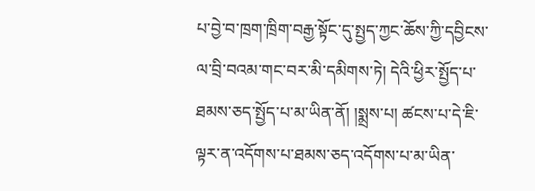པ་བྱེ་བ་ཁྲག་ཁྲིག་བརྒྱ་སྟོང་དུ་སྤྱད་ཀྱང་ཆོས་ཀྱི་དབྱིངས་ལ་བྲི་བའམ་གང་བར་མི་དམིགས་ཏེ། དེའི་ཕྱིར་སྤྱོད་པ་ཐམས་ཅད་སྤྱོད་པ་མ་ཡིན་ནོ། །སྨྲས་པ། ཚངས་པ་དེ་ཇི་ལྟར་ན་འདོགས་པ་ཐམས་ཅད་འདོགས་པ་མ་ཡིན་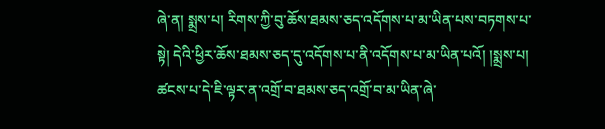ཞེ་ན། སྨྲས་པ། རིགས་ཀྱི་བུ་ཆོས་ཐམས་ཅད་འདོགས་པ་མ་ཡིན་པས་བཏགས་པ་སྟེ། དེའི་ཕྱིར་ཆོས་ཐམས་ཅད་དུ་འདོགས་པ་ནི་འདོགས་པ་མ་ཡིན་པའོ། །སྨྲས་པ། ཚངས་པ་དེ་ཇི་ལྟར་ན་འགྲོ་བ་ཐམས་ཅད་འགྲོ་བ་མ་ཡིན་ཞེ་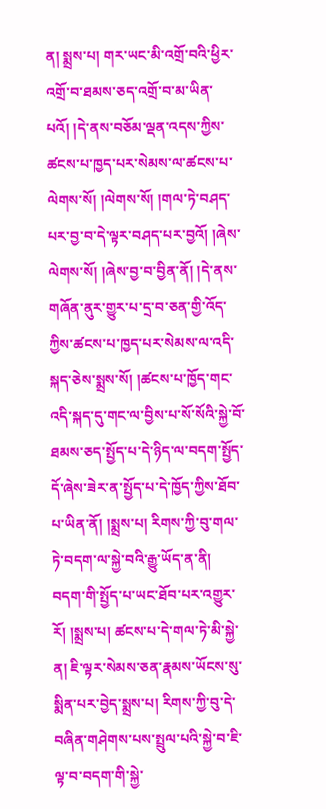ན། སྨྲས་པ། གར་ཡང་མི་འགྲོ་བའི་ཕྱིར་འགྲོ་བ་ཐམས་ཅད་འགྲོ་བ་མ་ཡིན་པའོ། །དེ་ནས་བཅོམ་ལྡན་འདས་ཀྱིས་ཚངས་པ་ཁྱད་པར་སེམས་ལ་ཚངས་པ་ལེགས་སོ། །ལེགས་སོ། །གལ་ཏེ་བཤད་པར་བྱ་བ་དེ་ལྟར་བཤད་པར་བྱའོ། །ཞེས་ལེགས་སོ། །ཞེས་བྱ་བ་བྱིན་ནོ། །དེ་ནས་གཞོན་ནུར་གྱུར་པ་དྲ་བ་ཅན་གྱི་འོད་ཀྱིས་ཚངས་པ་ཁྱད་པར་སེམས་ལ་འདི་སྐད་ཅེས་སྨྲས་སོ། །ཚངས་པ་ཁྱོད་གང་འདི་སྐད་དུ་གང་ལ་བྱིས་པ་སོ་སོའི་སྐྱེ་བོ་ཐམས་ཅད་སྤྱོད་པ་དེ་ཉིད་ལ་བདག་སྤྱོད་དོ་ཞེས་ཟེར་ན་སྤྱོད་པ་དེ་ཁྱོད་ཀྱིས་ཐོབ་པ་ཡིན་ནོ། །སྨྲས་པ། རིགས་ཀྱི་བུ་གལ་ཏེ་བདག་ལ་སྐྱེ་བའི་རྒྱུ་ཡོད་ན་ནི། བདག་གི་སྤྱོད་པ་ཡང་ཐོབ་པར་འགྱུར་རོ། །སྨྲས་པ། ཚངས་པ་དེ་གལ་ཏེ་མི་སྐྱེ་ན། ཇི་ལྟར་སེམས་ཅན་རྣམས་ཡོངས་སུ་སྨིན་པར་བྱེད་སྨྲས་པ། རིགས་ཀྱི་བུ་དེ་བཞིན་གཤེགས་པས་སྤྲུལ་པའི་སྐྱེ་བ་ཇི་ལྟ་བ་བདག་གི་སྐྱེ་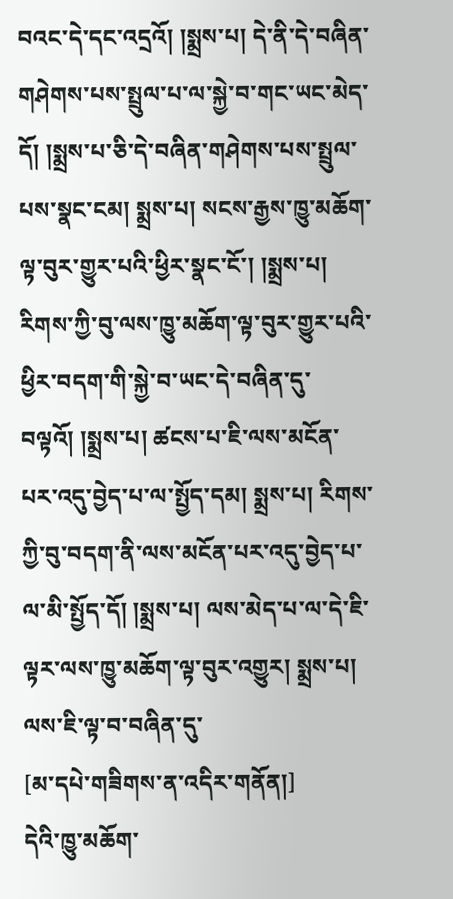བའང་དེ་དང་འདྲའོ། །སྨྲས་པ། དེ་ནི་དེ་བཞིན་གཤེགས་པས་སྤྲུལ་པ་ལ་སྐྱེ་བ་གང་ཡང་མེད་དོ། །སྨྲས་པ་ཅི་དེ་བཞིན་གཤེགས་པས་སྤྲུལ་པས་སྣང་ངམ། སྨྲས་པ། སངས་རྒྱས་ཁྱུ་མཆོག་ལྟ་བུར་གྱུར་པའི་ཕྱིར་སྣང་ངོ་། །སྨྲས་པ། རིགས་ཀྱི་བུ་ལས་ཁྱུ་མཆོག་ལྟ་བུར་གྱུར་པའི་ཕྱིར་བདག་གི་སྐྱེ་བ་ཡང་དེ་བཞིན་དུ་བལྟའོ། །སྨྲས་པ། ཚངས་པ་ཇི་ལས་མངོན་པར་འདུ་བྱེད་པ་ལ་སྤྱོད་དམ། སྨྲས་པ། རིགས་ཀྱི་བུ་བདག་ནི་ལས་མངོན་པར་འདུ་བྱེད་པ་ལ་མི་སྤྱོད་དོ། །སྨྲས་པ། ལས་མེད་པ་ལ་དེ་ཇི་ལྟར་ལས་ཁྱུ་མཆོག་ལྟ་བུར་འགྱུར། སྨྲས་པ། ལས་ཇི་ལྟ་བ་བཞིན་དུ་
[མ་དཔེ་གཟིགས་ན་འདིར་གནོན།]
དེའི་ཁྱུ་མཆོག་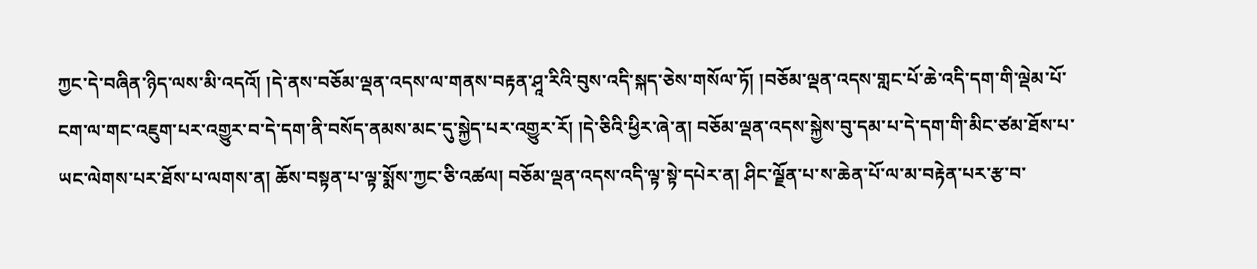ཀྱང་དེ་བཞིན་ཉིད་ལས་མི་འདའོ། །དེ་ནས་བཅོམ་ལྡན་འདས་ལ་གནས་བརྟན་ཤཱ་རིའི་བུས་འདི་སྐད་ཅེས་གསོལ་ཏོ། །བཅོམ་ལྡན་འདས་གླང་པོ་ཆེ་འདི་དག་གི་ལྡེམ་པོ་ངག་ལ་གང་འཇུག་པར་འགྱུར་བ་དེ་དག་ནི་བསོད་ནམས་མང་དུ་སྐྱེད་པར་འགྱུར་རོ། །དེ་ཅིའི་ཕྱིར་ཞེ་ན། བཅོམ་ལྡན་འདས་སྐྱེས་བུ་དམ་པ་དེ་དག་གི་མིང་ཙམ་ཐོས་པ་ཡང་ལེགས་པར་ཐོས་པ་ལགས་ན། ཆོས་བསྟན་པ་ལྟ་སྨོས་ཀྱང་ཅི་འཚལ། བཅོམ་ལྡན་འདས་འདི་ལྟ་སྟེ་དཔེར་ན། ཤིང་ལྗོན་པ་ས་ཆེན་པོ་ལ་མ་བརྟེན་པར་རྩ་བ་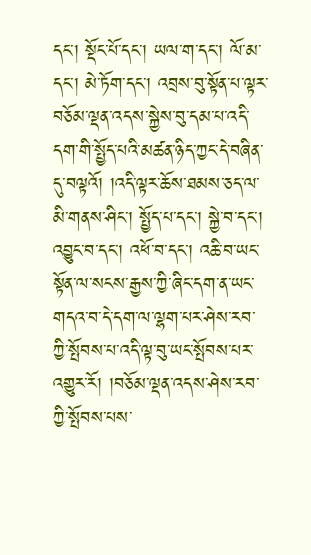དང་། སྡོང་པོ་དང་། ཡལ་ག་དང་། ལོ་མ་དང་། མེ་ཏོག་དང་། འབྲས་བུ་སྟོན་པ་ལྟར་བཅོམ་ལྡན་འདས་སྐྱེས་བུ་དམ་པ་འདི་དག་གི་སྤྱོད་པའི་མཚན་ཉིད་ཀྱང་དེ་བཞིན་དུ་བལྟའོ། །འདི་ལྟར་ཆོས་ཐམས་ཅད་ལ་མི་གནས་ཤིང་། སྤྱོད་པ་དང་། སྐྱེ་བ་དང་། འབྱུང་བ་དང་། འཕོ་བ་དང་། འཆི་བ་ཡང་སྟོན་ལ་སངས་རྒྱས་ཀྱི་ཞིང་དག་ན་ཡང་གདའ་བ་དེ་དག་ལ་ལྷག་པར་ཤེས་རབ་ཀྱི་སྤོབས་པ་འདི་ལྟ་བུ་ཡང་སྤོབས་པར་འགྱུར་རོ། །བཅོམ་ལྡན་འདས་ཤེས་རབ་ཀྱི་སྤོབས་པས་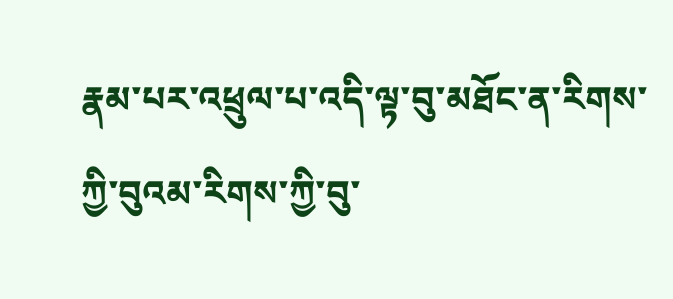རྣམ་པར་འཕྲུལ་པ་འདི་ལྟ་བུ་མཐོང་ན་རིགས་ཀྱི་བུའམ་རིགས་ཀྱི་བུ་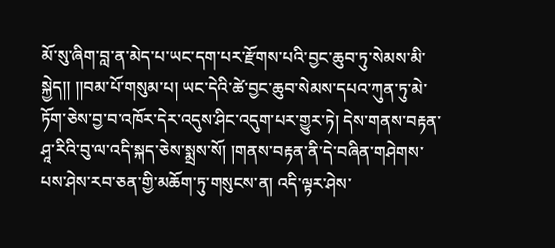མོ་སུ་ཞིག་བླ་ན་མེད་པ་ཡང་དག་པར་རྫོགས་པའི་བྱང་ཆུབ་ཏུ་སེམས་མི་སྐྱེད།། །།བམ་པོ་གསུམ་པ། ཡང་དེའི་ཚེ་བྱང་ཆུབ་སེམས་དཔའ་ཀུན་ཏུ་མེ་ཏོག་ཅེས་བྱ་བ་འཁོར་དེར་འདུས་ཤིང་འདུག་པར་གྱུར་ཏེ། དེས་གནས་བརྟན་ཤཱ་རིའི་བུ་ལ་འདི་སྐད་ཅེས་སྨྲས་སོ། །གནས་བརྟན་ནི་དེ་བཞིན་གཤེགས་པས་ཤེས་རབ་ཅན་གྱི་མཆོག་ཏུ་གསུངས་ན། འདི་ལྟར་ཤེས་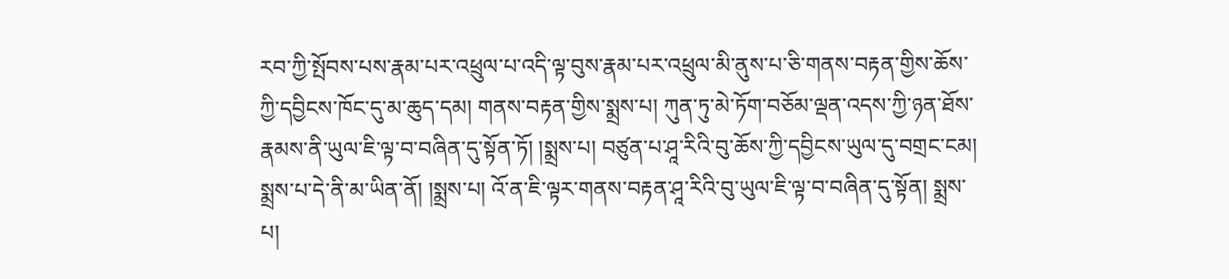རབ་ཀྱི་སྤོབས་པས་རྣམ་པར་འཕྲུལ་པ་འདི་ལྟ་བུས་རྣམ་པར་འཕྲུལ་མི་ནུས་པ་ཅི་གནས་བརྟན་གྱིས་ཆོས་ཀྱི་དབྱིངས་ཁོང་དུ་མ་ཆུད་དམ། གནས་བརྟན་གྱིས་སྨྲས་པ། ཀུན་ཏུ་མེ་ཏོག་བཅོམ་ལྡན་འདས་ཀྱི་ཉན་ཐོས་རྣམས་ནི་ཡུལ་ཇི་ལྟ་བ་བཞིན་དུ་སྟོན་ཏོ། །སྨྲས་པ། བཙུན་པ་ཤཱ་རིའི་བུ་ཆོས་ཀྱི་དབྱིངས་ཡུལ་དུ་བགྲང་ངམ། སྨྲས་པ་དེ་ནི་མ་ཡིན་ནོ། །སྨྲས་པ། འོ་ན་ཇི་ལྟར་གནས་བརྟན་ཤཱ་རིའི་བུ་ཡུལ་ཇི་ལྟ་བ་བཞིན་དུ་སྟོན། སྨྲས་པ།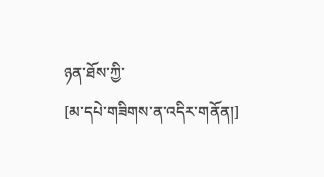ཉན་ཐོས་ཀྱི་
[མ་དཔེ་གཟིགས་ན་འདིར་གནོན།]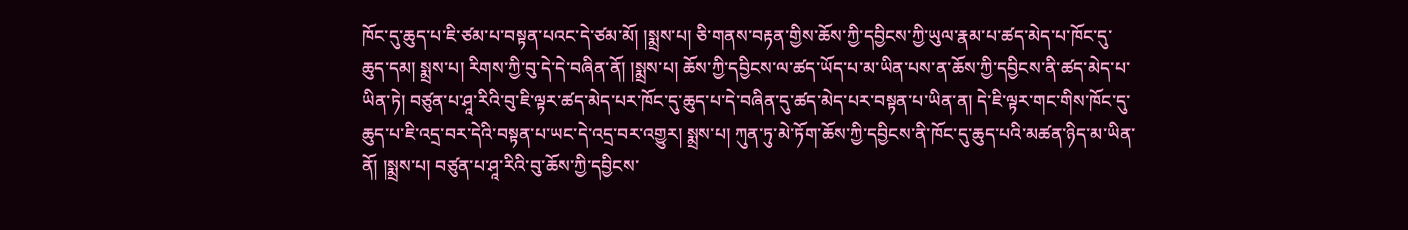ཁོང་དུ་ཆུད་པ་ཇི་ཙམ་པ་བསྟན་པའང་དེ་ཙམ་མོ། །སྨྲས་པ། ཅི་གནས་བརྟན་གྱིས་ཆོས་ཀྱི་དབྱིངས་ཀྱི་ཡུལ་རྣམ་པ་ཚད་མེད་པ་ཁོང་དུ་ཆུད་དམ། སྨྲས་པ། རིགས་ཀྱི་བུ་དེ་དེ་བཞིན་ནོ། །སྨྲས་པ། ཆོས་ཀྱི་དབྱིངས་ལ་ཚད་ཡོད་པ་མ་ཡིན་པས་ན་ཆོས་ཀྱི་དབྱིངས་ནི་ཚད་མེད་པ་ཡིན་ཏེ། བཙུན་པ་ཤཱ་རིའི་བུ་ཇི་ལྟར་ཚད་མེད་པར་ཁོང་དུ་ཆུད་པ་དེ་བཞིན་དུ་ཚད་མེད་པར་བསྟན་པ་ཡིན་ན། དེ་ཇི་ལྟར་གང་གིས་ཁོང་དུ་ཆུད་པ་ཇི་འདྲ་བར་དེའི་བསྟན་པ་ཡང་དེ་འདྲ་བར་འགྱུར། སྨྲས་པ། ཀུན་ཏུ་མེ་ཏོག་ཆོས་ཀྱི་དབྱིངས་ནི་ཁོང་དུ་ཆུད་པའི་མཚན་ཉིད་མ་ཡིན་ནོ། །སྨྲས་པ། བཙུན་པ་ཤཱ་རིའི་བུ་ཆོས་ཀྱི་དབྱིངས་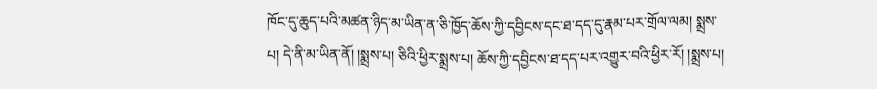ཁོང་དུ་ཆུད་པའི་མཚན་ཉིད་མ་ཡིན་ན་ཅི་ཁྱོད་ཆོས་ཀྱི་དབྱིངས་དང་ཐ་དད་དུ་རྣམ་པར་གྲོལ་ལམ། སྨྲས་པ། དེ་ནི་མ་ཡིན་ནོ། །སྨྲས་པ། ཅིའི་ཕྱིར་སྨྲས་པ། ཆོས་ཀྱི་དབྱིངས་ཐ་དད་པར་འགྱུར་བའི་ཕྱིར་རོ། །སྨྲས་པ།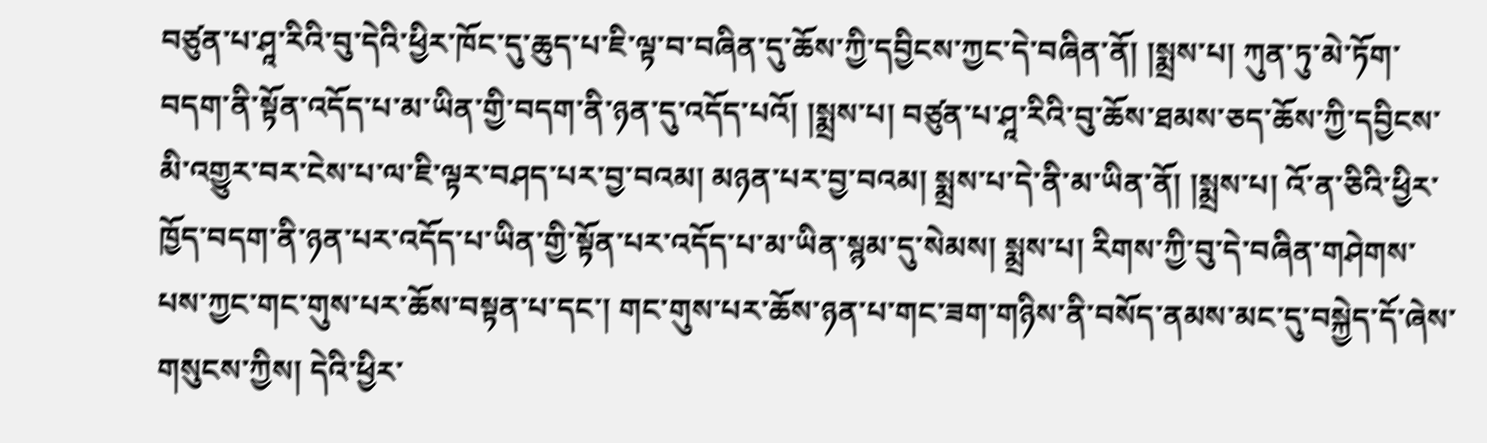བཙུན་པ་ཤཱ་རིའི་བུ་དེའི་ཕྱིར་ཁོང་དུ་ཆུད་པ་ཇི་ལྟ་བ་བཞིན་དུ་ཆོས་ཀྱི་དབྱིངས་ཀྱང་དེ་བཞིན་ནོ། །སྨྲས་པ། ཀུན་ཏུ་མེ་ཏོག་བདག་ནི་སྟོན་འདོད་པ་མ་ཡིན་གྱི་བདག་ནི་ཉན་དུ་འདོད་པའོ། །སྨྲས་པ། བཙུན་པ་ཤཱ་རིའི་བུ་ཆོས་ཐམས་ཅད་ཆོས་ཀྱི་དབྱིངས་མི་འགྱུར་བར་ངེས་པ་ལ་ཇི་ལྟར་བཤད་པར་བྱ་བའམ། མཉན་པར་བྱ་བའམ། སྨྲས་པ་དེ་ནི་མ་ཡིན་ནོ། །སྨྲས་པ། འོ་ན་ཅིའི་ཕྱིར་ཁྱོད་བདག་ནི་ཉན་པར་འདོད་པ་ཡིན་གྱི་སྟོན་པར་འདོད་པ་མ་ཡིན་སྙམ་དུ་སེམས། སྨྲས་པ། རིགས་ཀྱི་བུ་དེ་བཞིན་གཤེགས་པས་ཀྱང་གང་གུས་པར་ཆོས་བསྟན་པ་དང་། གང་གུས་པར་ཆོས་ཉན་པ་གང་ཟག་གཉིས་ནི་བསོད་ནམས་མང་དུ་བསྐྱེད་དོ་ཞེས་གསུངས་ཀྱིས། དེའི་ཕྱིར་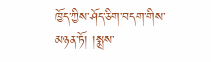ཁྱོད་ཀྱིས་ཤོད་ཅིག་བདག་གིས་མཉན་ཏོ། །སྨྲས་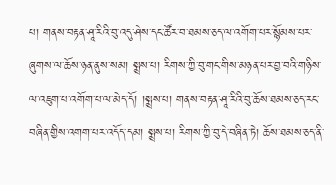པ། གནས་བརྟན་ཤཱ་རིའི་བུ་འདུ་ཤེས་དང་ཚོར་བ་ཐམས་ཅད་ལ་འགོག་པར་སྙོམས་པར་ཞུགས་ལ་ཆོས་ཉན་ནུས་སམ། སྨྲས་པ། རིགས་ཀྱི་བུ་གང་གིས་མཉན་པར་བྱ་བའི་གཉིས་ལ་འཇུག་པ་འགོག་པ་ལ་མེད་དོ། །སྨྲས་པ། གནས་བརྟན་ཤཱ་རིའི་བུ་ཆོས་ཐམས་ཅད་རང་བཞིན་གྱིས་འགག་པར་འདོད་དམ། སྨྲས་པ། རིགས་ཀྱི་བུ་དེ་བཞིན་ཏེ། ཆོས་ཐམས་ཅད་ནི་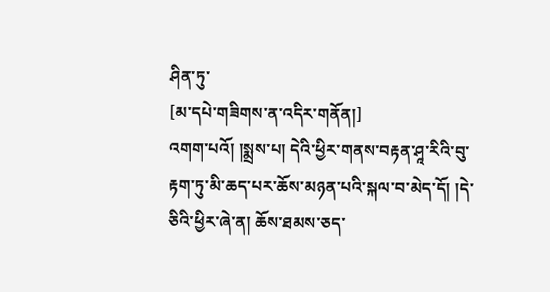ཤིན་ཏུ་
[མ་དཔེ་གཟིགས་ན་འདིར་གནོན།]
འགག་པའོ། །སྨྲས་པ། དེའི་ཕྱིར་གནས་བརྟན་ཤཱ་རིའི་བུ་རྟག་ཏུ་མི་ཆད་པར་ཆོས་མཉན་པའི་སྐལ་བ་མེད་དོ། །དེ་ཅིའི་ཕྱིར་ཞེ་ན། ཆོས་ཐམས་ཅད་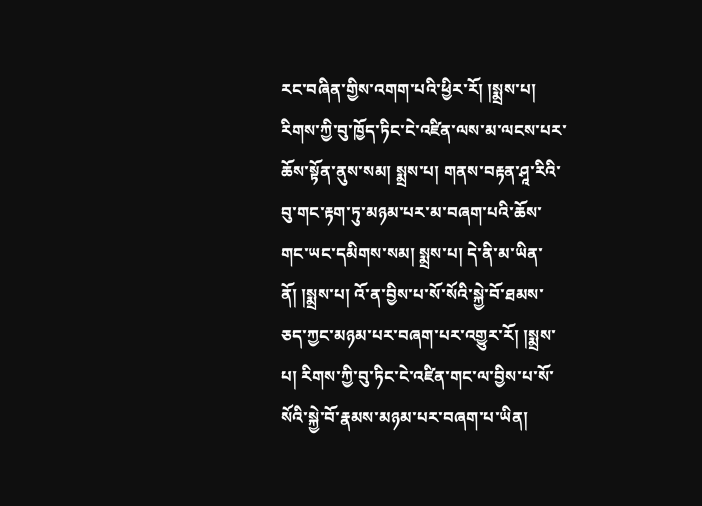རང་བཞིན་གྱིས་འགག་པའི་ཕྱིར་རོ། །སྨྲས་པ། རིགས་ཀྱི་བུ་ཁྱོད་ཏིང་ངེ་འཛིན་ལས་མ་ལངས་པར་ཆོས་སྟོན་ནུས་སམ། སྨྲས་པ། གནས་བརྟན་ཤཱ་རིའི་བུ་གང་རྟག་ཏུ་མཉམ་པར་མ་བཞག་པའི་ཆོས་གང་ཡང་དམིགས་སམ། སྨྲས་པ། དེ་ནི་མ་ཡིན་ནོ། །སྨྲས་པ། འོ་ན་བྱིས་པ་སོ་སོའི་སྐྱེ་བོ་ཐམས་ཅད་ཀྱང་མཉམ་པར་བཞག་པར་འགྱུར་རོ། །སྨྲས་པ། རིགས་ཀྱི་བུ་ཏིང་ངེ་འཛིན་གང་ལ་བྱིས་པ་སོ་སོའི་སྐྱེ་བོ་རྣམས་མཉམ་པར་བཞག་པ་ཡིན།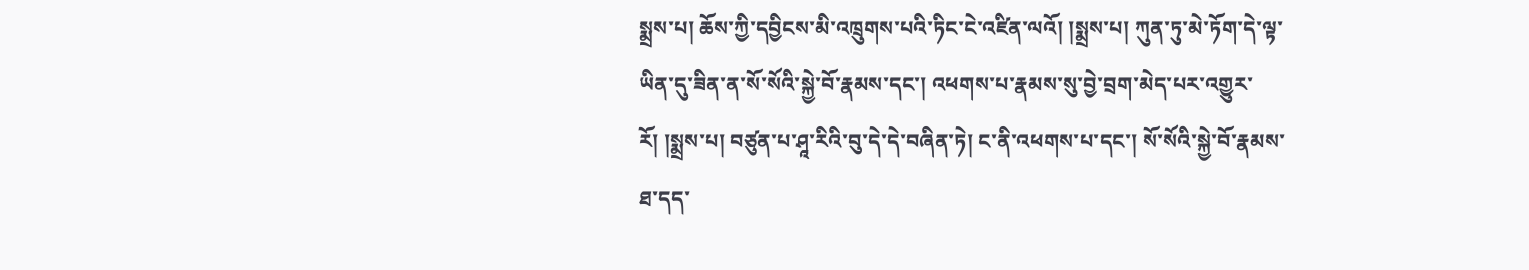སྨྲས་པ། ཆོས་ཀྱི་དབྱིངས་མི་འཁྲུགས་པའི་ཏིང་ངེ་འཛིན་ལའོ། །སྨྲས་པ། ཀུན་ཏུ་མེ་ཏོག་དེ་ལྟ་ཡིན་དུ་ཟིན་ན་སོ་སོའི་སྐྱེ་བོ་རྣམས་དང་། འཕགས་པ་རྣམས་སུ་བྱེ་བྲག་མེད་པར་འགྱུར་རོ། །སྨྲས་པ། བཙུན་པ་ཤཱ་རིའི་བུ་དེ་དེ་བཞིན་ཏེ། ང་ནི་འཕགས་པ་དང་། སོ་སོའི་སྐྱེ་བོ་རྣམས་ཐ་དད་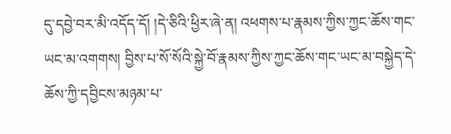དུ་དབྱེ་བར་མི་འདོད་དོ། །དེ་ཅིའི་ཕྱིར་ཞེ་ན། འཕགས་པ་རྣམས་ཀྱིས་ཀྱང་ཆོས་གང་ཡང་མ་འགགས། བྱིས་པ་སོ་སོའི་སྐྱེ་བོ་རྣམས་ཀྱིས་ཀྱང་ཆོས་གང་ཡང་མ་བསྐྱེད་དེ་ཆོས་ཀྱི་དབྱིངས་མཉམ་པ་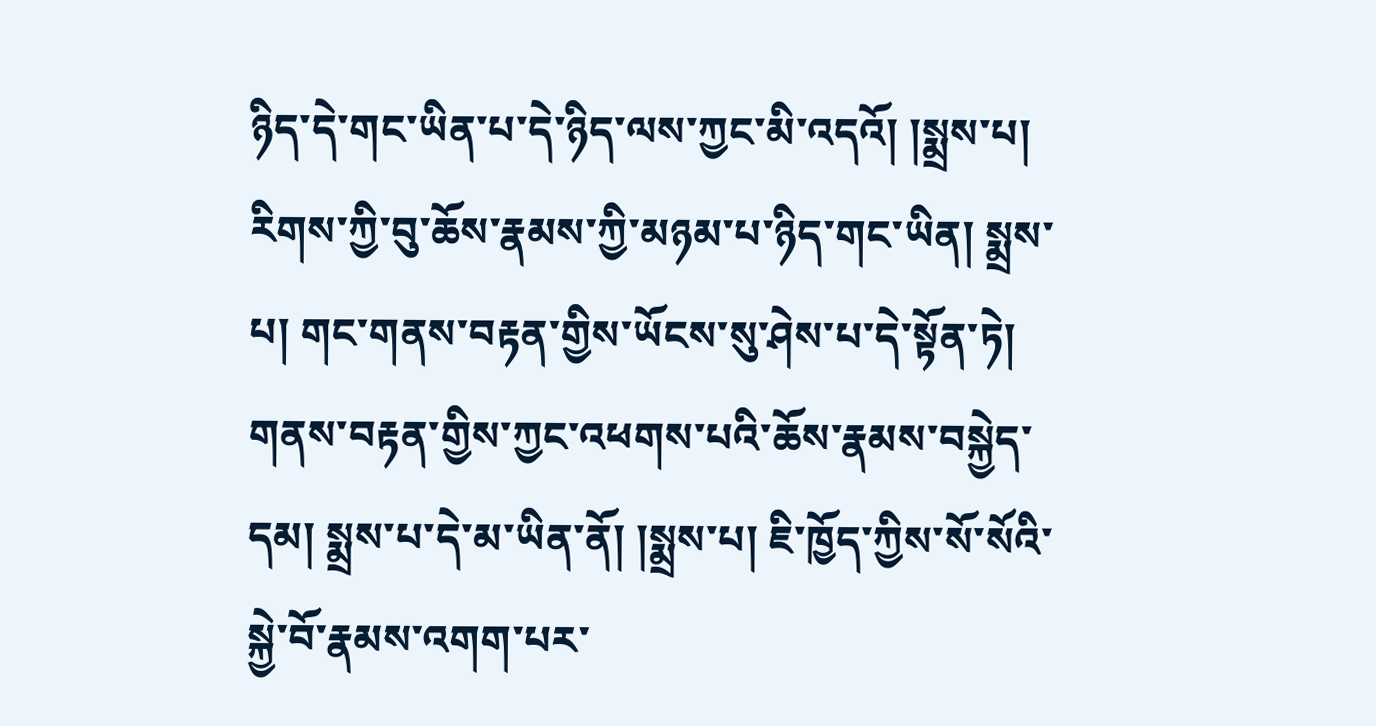ཉིད་དེ་གང་ཡིན་པ་དེ་ཉིད་ལས་ཀྱང་མི་འདའོ། །སྨྲས་པ། རིགས་ཀྱི་བུ་ཆོས་རྣམས་ཀྱི་མཉམ་པ་ཉིད་གང་ཡིན། སྨྲས་པ། གང་གནས་བརྟན་གྱིས་ཡོངས་སུ་ཤེས་པ་དེ་སྟོན་ཏེ། གནས་བརྟན་གྱིས་ཀྱང་འཕགས་པའི་ཆོས་རྣམས་བསྐྱེད་དམ། སྨྲས་པ་དེ་མ་ཡིན་ནོ། །སྨྲས་པ། ཇི་ཁྱོད་ཀྱིས་སོ་སོའི་སྐྱེ་བོ་རྣམས་འགག་པར་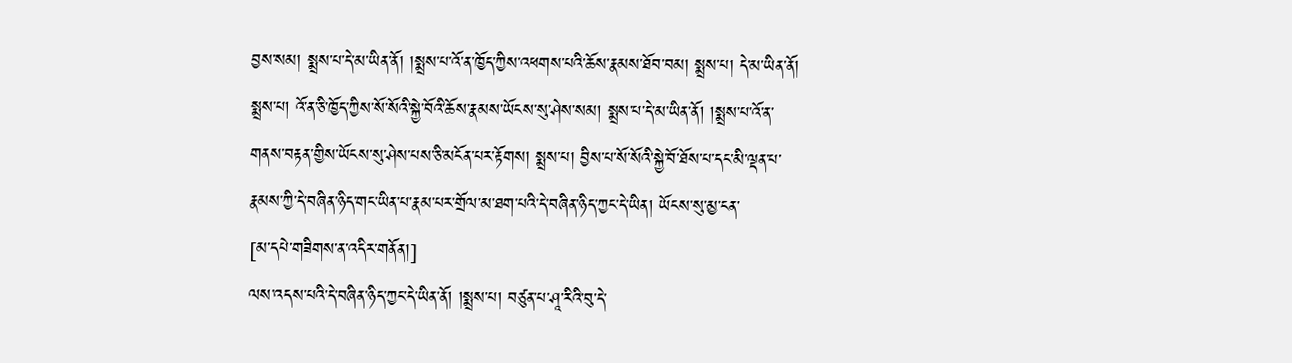བྱས་སམ། སྨྲས་པ་དེ་མ་ཡིན་ནོ། །སྨྲས་པ་འོ་ན་ཁྱོད་ཀྱིས་འཕགས་པའི་ཆོས་རྣམས་ཐོབ་བམ། སྨྲས་པ། དེ་མ་ཡིན་ནོ། སྨྲས་པ། འོ་ན་ཅི་ཁྱོད་ཀྱིས་སོ་སོའི་སྐྱེ་བོའི་ཆོས་རྣམས་ཡོངས་སུ་ཤེས་སམ། སྨྲས་པ་དེ་མ་ཡིན་ནོ། །སྨྲས་པ་འོ་ན་གནས་བརྟན་གྱིས་ཡོངས་སུ་ཤེས་པས་ཅི་མངོན་པར་རྟོགས། སྨྲས་པ། བྱིས་པ་སོ་སོའི་སྐྱེ་བོ་ཐོས་པ་དང་མི་ལྡན་པ་རྣམས་ཀྱི་དེ་བཞིན་ཉིད་གང་ཡིན་པ་རྣམ་པར་གྲོལ་མ་ཐག་པའི་དེ་བཞིན་ཉིད་ཀྱང་དེ་ཡིན། ཡོངས་སུ་མྱ་ངན་
[མ་དཔེ་གཟིགས་ན་འདིར་གནོན།]
ལས་འདས་པའི་དེ་བཞིན་ཉིད་ཀྱང་དེ་ཡིན་ནོ། །སྨྲས་པ། བཙུན་པ་ཤཱ་རིའི་བུ་དེ་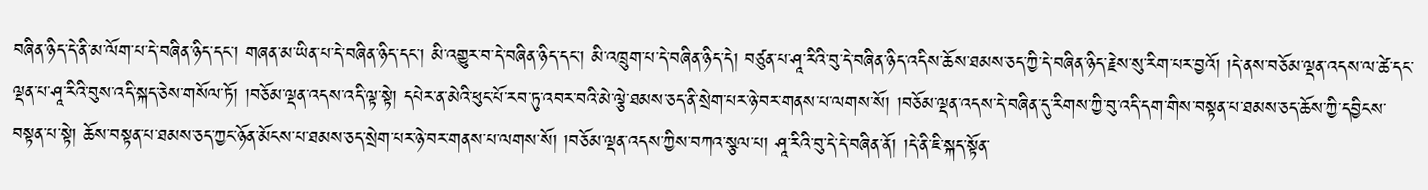བཞིན་ཉིད་དེ་ནི་མ་ལོག་པ་དེ་བཞིན་ཉིད་དང་། གཞན་མ་ཡིན་པ་དེ་བཞིན་ཉིད་དང་། མི་འགྱུར་བ་དེ་བཞིན་ཉིད་དང་། མི་འཁྲུག་པ་དེ་བཞིན་ཉིད་དེ། བཙུན་པ་ཤཱ་རིའི་བུ་དེ་བཞིན་ཉིད་འདིས་ཆོས་ཐམས་ཅད་ཀྱི་དེ་བཞིན་ཉིད་རྗེས་སུ་རིག་པར་བྱའོ། །དེ་ནས་བཅོམ་ལྡན་འདས་ལ་ཚེ་དང་ལྡན་པ་ཤཱ་རིའི་བུས་འདི་སྐད་ཅེས་གསོལ་ཏོ། །བཅོམ་ལྡན་འདས་འདི་ལྟ་སྟེ། དཔེར་ན་མེའི་ཕུང་པོ་རབ་ཏུ་འབར་བའི་མེ་ལྕེ་ཐམས་ཅད་ནི་སྲེག་པར་ཉེ་བར་གནས་པ་ལགས་སོ། །བཅོམ་ལྡན་འདས་དེ་བཞིན་དུ་རིགས་ཀྱི་བུ་འདི་དག་གིས་བསྟན་པ་ཐམས་ཅད་ཆོས་ཀྱི་དབྱིངས་བསྟན་པ་སྟེ། ཆོས་བསྟན་པ་ཐམས་ཅད་ཀྱང་ཉོན་མོངས་པ་ཐམས་ཅད་སྲེག་པར་ཉེ་བར་གནས་པ་ལགས་སོ། །བཅོམ་ལྡན་འདས་ཀྱིས་བཀའ་སྩལ་པ། ཤཱ་རིའི་བུ་དེ་དེ་བཞིན་ནོ། །དེ་ནི་ཇི་སྐད་སྟོན་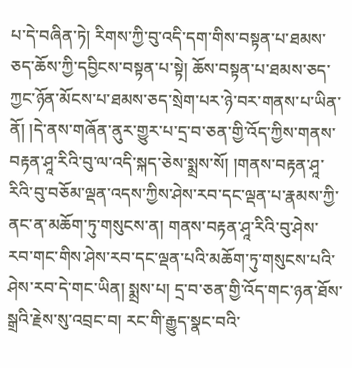པ་དེ་བཞིན་ཏེ། རིགས་ཀྱི་བུ་འདི་དག་གིས་བསྟན་པ་ཐམས་ཅད་ཆོས་ཀྱི་དབྱིངས་བསྟན་པ་སྟེ། ཆོས་བསྟན་པ་ཐམས་ཅད་ཀྱང་ཉོན་མོངས་པ་ཐམས་ཅད་སྲེག་པར་ཉེ་བར་གནས་པ་ཡིན་ནོ། །དེ་ནས་གཞོན་ནུར་གྱུར་པ་དྲ་བ་ཅན་གྱི་འོད་ཀྱིས་གནས་བརྟན་ཤཱ་རིའི་བུ་ལ་འདི་སྐད་ཅེས་སྨྲས་སོ། །གནས་བརྟན་ཤཱ་རིའི་བུ་བཅོམ་ལྡན་འདས་ཀྱིས་ཤེས་རབ་དང་ལྡན་པ་རྣམས་ཀྱི་ནང་ན་མཆོག་ཏུ་གསུངས་ན། གནས་བརྟན་ཤཱ་རིའི་བུ་ཤེས་རབ་གང་གིས་ཤེས་རབ་དང་ལྡན་པའི་མཆོག་ཏུ་གསུངས་པའི་ཤེས་རབ་དེ་གང་ཡིན། སྨྲས་པ། དྲ་བ་ཅན་གྱི་འོད་གང་ཉན་ཐོས་སྒྲའི་རྗེས་སུ་འབྲང་བ། རང་གི་རྒྱུད་སྣང་བའི་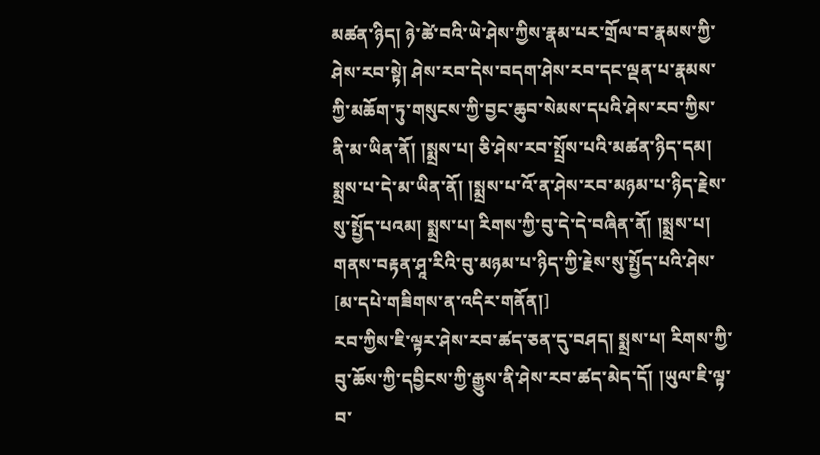མཚན་ཉིད། ཉེ་ཚེ་བའི་ཡེ་ཤེས་ཀྱིས་རྣམ་པར་གྲོལ་བ་རྣམས་ཀྱི་ཤེས་རབ་སྟེ། ཤེས་རབ་དེས་བདག་ཤེས་རབ་དང་ལྡན་པ་རྣམས་ཀྱི་མཆོག་ཏུ་གསུངས་ཀྱི་བྱང་ཆུབ་སེམས་དཔའི་ཤེས་རབ་ཀྱིས་ནི་མ་ཡིན་ནོ། །སྨྲས་པ། ཅི་ཤེས་རབ་སྤྲོས་པའི་མཚན་ཉིད་དམ། སྨྲས་པ་དེ་མ་ཡིན་ནོ། །སྨྲས་པ་འོ་ན་ཤེས་རབ་མཉམ་པ་ཉིད་རྗེས་སུ་སྤྱོད་པའམ། སྨྲས་པ། རིགས་ཀྱི་བུ་དེ་དེ་བཞིན་ནོ། །སྨྲས་པ། གནས་བརྟན་ཤཱ་རིའི་བུ་མཉམ་པ་ཉིད་ཀྱི་རྗེས་སུ་སྤྱོད་པའི་ཤེས་
[མ་དཔེ་གཟིགས་ན་འདིར་གནོན།]
རབ་ཀྱིས་ཇི་ལྟར་ཤེས་རབ་ཚད་ཅན་དུ་བཤད། སྨྲས་པ། རིགས་ཀྱི་བུ་ཆོས་ཀྱི་དབྱིངས་ཀྱི་རྒྱུས་ནི་ཤེས་རབ་ཚད་མེད་དོ། །ཡུལ་ཇི་ལྟ་བ་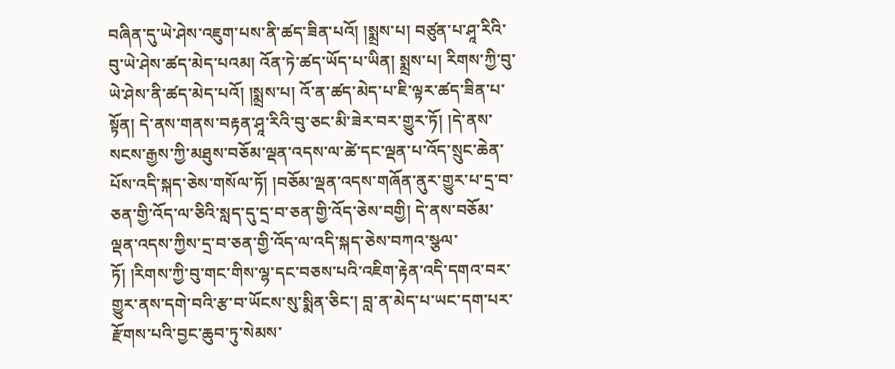བཞིན་དུ་ཡེ་ཤེས་འཇུག་པས་ནི་ཚད་ཟིན་པའོ། །སྨྲས་པ། བཙུན་པ་ཤཱ་རིའི་བུ་ཡེ་ཤེས་ཚད་མེད་པའམ། འོན་ཏེ་ཚད་ཡོད་པ་ཡིན། སྨྲས་པ། རིགས་ཀྱི་བུ་ཡེ་ཤེས་ནི་ཚད་མེད་པའོ། །སྨྲས་པ། འོ་ན་ཚད་མེད་པ་ཇི་ལྟར་ཚད་ཟིན་པ་སྟོན། དེ་ནས་གནས་བརྟན་ཤཱ་རིའི་བུ་ཅང་མི་ཟེར་བར་གྱུར་ཏོ། །དེ་ནས་སངས་རྒྱས་ཀྱི་མཐུས་བཅོམ་ལྡན་འདས་ལ་ཚེ་དང་ལྡན་པ་འོད་སྲུང་ཆེན་པོས་འདི་སྐད་ཅེས་གསོལ་ཏོ། །བཅོམ་ལྡན་འདས་གཞོན་ནུར་གྱུར་པ་དྲ་བ་ཅན་གྱི་འོད་ལ་ཅིའི་སླད་དུ་དྲ་བ་ཅན་གྱི་འོད་ཅེས་བགྱི། དེ་ནས་བཅོམ་ལྡན་འདས་ཀྱིས་དྲ་བ་ཅན་གྱི་འོད་ལ་འདི་སྐད་ཅེས་བཀའ་སྩལ་ཏོ། །རིགས་ཀྱི་བུ་གང་གིས་ལྷ་དང་བཅས་པའི་འཇིག་རྟེན་འདི་དགའ་བར་གྱུར་ནས་དགེ་བའི་རྩ་བ་ཡོངས་སུ་སྨིན་ཅིང་། བླ་ན་མེད་པ་ཡང་དག་པར་རྫོགས་པའི་བྱང་ཆུབ་ཏུ་སེམས་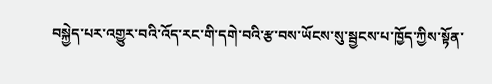བསྐྱེད་པར་འགྱུར་བའི་འོད་རང་གི་དགེ་བའི་རྩ་བས་ཡོངས་སུ་སྦྱངས་པ་ཁྱོད་ཀྱིས་སྟོན་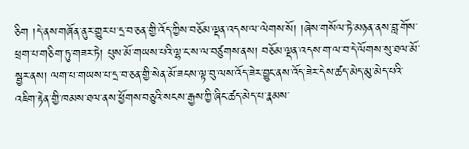ཅིག །དེ་ནས་གཞོན་ནུར་གྱུར་པ་དྲ་བ་ཅན་གྱི་འོད་ཀྱིས་བཅོམ་ལྡན་འདས་ལ་ལེགས་སོ། །ཞེས་གསོལ་ཏེ་མཉན་ནས་བླ་གོས་ཕྲག་པ་གཅིག་ཏུ་གཟར་ཏེ། པུས་མོ་གཡས་པའི་ལྷ་ང་ས་ལ་བཙུགས་ནས། བཅོམ་ལྡན་འདས་ག་ལ་བ་དེ་ལོགས་སུ་ཐལ་མོ་སྦྱར་ནས། ལག་པ་གཡས་པ་དྲ་བ་ཅན་གྱི་སེན་མོ་ཟངས་ལྟ་བུ་ལས་འོད་ཟེར་བྱུང་ནས་འོད་ཟེར་དེས་ཚད་མེད་མུ་མེད་པའི་འཇིག་རྟེན་གྱི་ཁམས་ཐལ་ནས་ཕྱོགས་བཅུའི་སངས་རྒྱས་ཀྱི་ཞིང་ཚད་མེད་པ་རྣམས་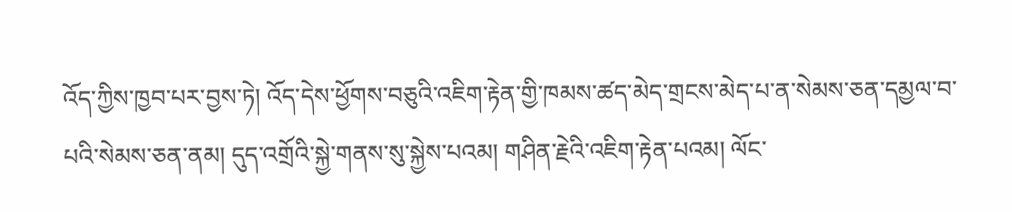འོད་ཀྱིས་ཁྱབ་པར་བྱས་ཏེ། འོད་དེས་ཕྱོགས་བཅུའི་འཇིག་རྟེན་གྱི་ཁམས་ཚད་མེད་གྲངས་མེད་པ་ན་སེམས་ཅན་དམྱལ་བ་པའི་སེམས་ཅན་ནམ། དུད་འགྲོའི་སྐྱེ་གནས་སུ་སྐྱེས་པའམ། གཤིན་རྗེའི་འཇིག་རྟེན་པའམ། ལོང་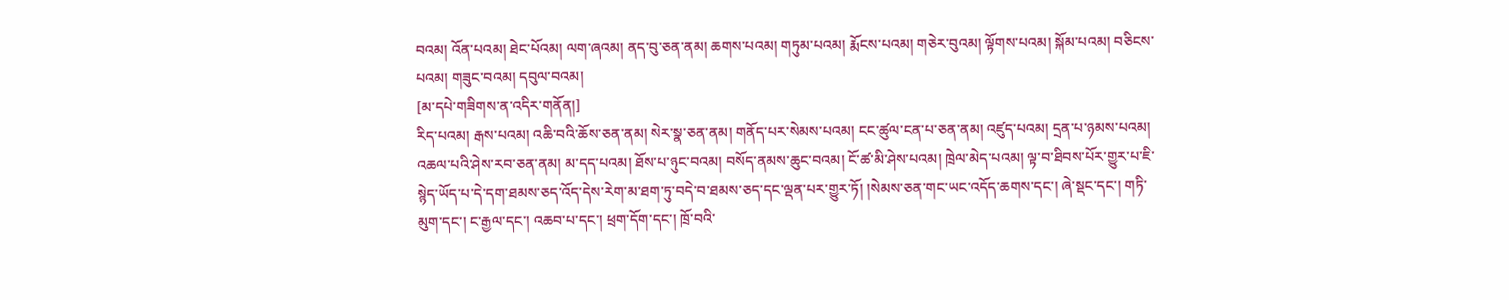བའམ། འོན་པའམ། ཐེང་པོའམ། ལག་ཞའམ། ནད་བུ་ཅན་ནམ། ཆགས་པའམ། གཏུམ་པའམ། རྨོངས་པའམ། གཅེར་བུའམ། ལྟོགས་པའམ། སྐོམ་པའམ། བཅིངས་པའམ། གཟུང་བའམ། དབུལ་བའམ།
[མ་དཔེ་གཟིགས་ན་འདིར་གནོན།]
རིད་པའམ། རྒས་པའམ། འཆི་བའི་ཆོས་ཅན་ནམ། སེར་སྣ་ཅན་ནམ། གནོད་པར་སེམས་པའམ། ངང་ཚུལ་ངན་པ་ཅན་ནམ། འཛུད་པའམ། དྲན་པ་ཉམས་པའམ། འཆལ་པའི་ཤེས་རབ་ཅན་ནམ། མ་དད་པའམ། ཐོས་པ་ཉུང་བའམ། བསོད་ནམས་ཆུང་བའམ། ངོ་ཚ་མི་ཤེས་པའམ། ཁྲེལ་མེད་པའམ། ལྟ་བ་ཐིབས་པོར་གྱུར་པ་ཇི་སྙེད་ཡོད་པ་དེ་དག་ཐམས་ཅད་འོད་དེས་རེག་མ་ཐག་ཏུ་བདེ་བ་ཐམས་ཅད་དང་ལྡན་པར་གྱུར་ཏོ། །སེམས་ཅན་གང་ཡང་འདོད་ཆགས་དང་། ཞེ་སྡང་དང་། གཏི་མུག་དང་། ང་རྒྱལ་དང་། འཆབ་པ་དང་། ཕྲག་དོག་དང་། ཁྲོ་བའི་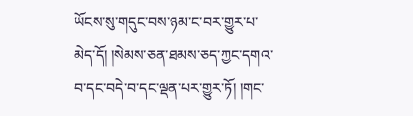ཡོངས་སུ་གདུང་བས་ཉམ་ང་བར་གྱུར་པ་མེད་དོ། །སེམས་ཅན་ཐམས་ཅད་ཀྱང་དགའ་བ་དང་བདེ་བ་དང་ལྡན་པར་གྱུར་ཏོ། །གང་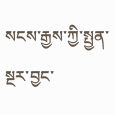སངས་རྒྱས་ཀྱི་སྤྱན་སྔར་བྱང་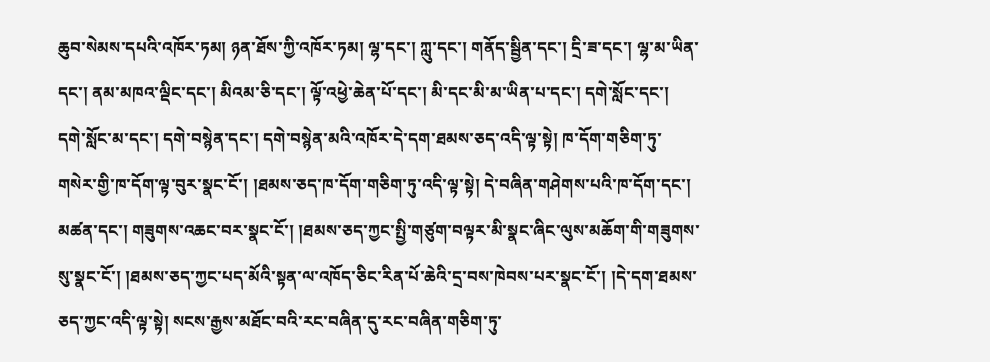ཆུབ་སེམས་དཔའི་འཁོར་ཏམ། ཉན་ཐོས་ཀྱི་འཁོར་ཏམ། ལྷ་དང་། ཀླུ་དང་། གནོད་སྦྱིན་དང་། དྲི་ཟ་དང་། ལྷ་མ་ཡིན་དང་། ནམ་མཁའ་ལྡིང་དང་། མིའམ་ཅི་དང་། ལྟོ་འཕྱེ་ཆེན་པོ་དང་། མི་དང་མི་མ་ཡིན་པ་དང་། དགེ་སློང་དང་། དགེ་སློང་མ་དང་། དགེ་བསྙེན་དང་། དགེ་བསྙེན་མའི་འཁོར་དེ་དག་ཐམས་ཅད་འདི་ལྟ་སྟེ། ཁ་དོག་གཅིག་ཏུ་གསེར་གྱི་ཁ་དོག་ལྟ་བུར་སྣང་ངོ་། །ཐམས་ཅད་ཁ་དོག་གཅིག་ཏུ་འདི་ལྟ་སྟེ། དེ་བཞིན་གཤེགས་པའི་ཁ་དོག་དང་། མཚན་དང་། གཟུགས་འཆང་བར་སྣང་ངོ་། །ཐམས་ཅད་ཀྱང་སྤྱི་གཙུག་བལྟར་མི་སྣང་ཞིང་ལུས་མཆོག་གི་གཟུགས་སུ་སྣང་ངོ་། །ཐམས་ཅད་ཀྱང་པད་མོའི་སྟན་ལ་འཁོད་ཅིང་རིན་པོ་ཆེའི་དྲ་བས་ཁེབས་པར་སྣང་ངོ་། །དེ་དག་ཐམས་ཅད་ཀྱང་འདི་ལྟ་སྟེ། སངས་རྒྱས་མཐོང་བའི་རང་བཞིན་དུ་རང་བཞིན་གཅིག་ཏུ་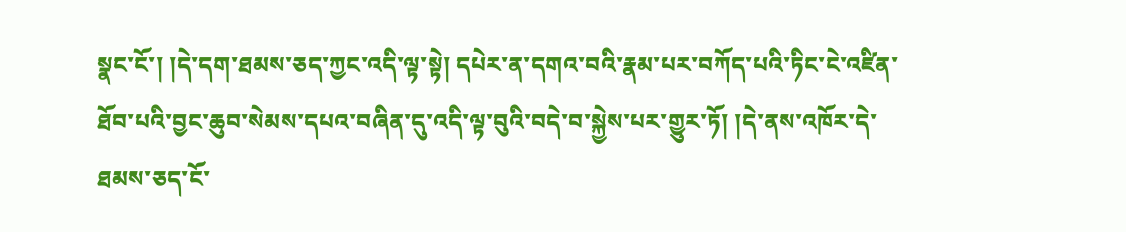སྣང་ངོ་། །དེ་དག་ཐམས་ཅད་ཀྱང་འདི་ལྟ་སྟེ། དཔེར་ན་དགའ་བའི་རྣམ་པར་བཀོད་པའི་ཏིང་ངེ་འཛིན་ཐོབ་པའི་བྱང་ཆུབ་སེམས་དཔའ་བཞིན་དུ་འདི་ལྟ་བུའི་བདེ་བ་སྐྱེས་པར་གྱུར་ཏོ། །དེ་ནས་འཁོར་དེ་ཐམས་ཅད་ངོ་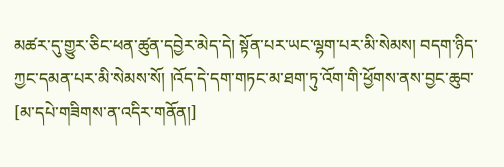མཚར་དུ་གྱུར་ཅིང་ཕན་ཚུན་དབྱེར་མེད་དེ། སྟོན་པར་ཡང་ལྷག་པར་མི་སེམས། བདག་ཉིད་ཀྱང་དམན་པར་མི་སེམས་སོ། །འོད་དེ་དག་གཏང་མ་ཐག་ཏུ་འོག་གི་ཕྱོགས་ནས་བྱང་ཆུབ་
[མ་དཔེ་གཟིགས་ན་འདིར་གནོན།]